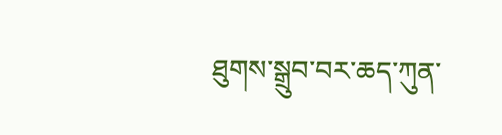ཐུགས་སྒྲུབ་བར་ཆད་ཀུན་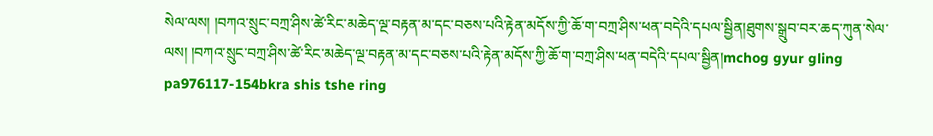སེལ་ལས། །བཀའ་སྲུང་བཀྲ་ཤིས་ཚེ་རིང་མཆེད་ལྔ་བརྟན་མ་དང་བཅས་པའི་རྟེན་མདོས་ཀྱི་ཆོ་ག་བཀྲ་ཤིས་ཕན་བདེའི་དཔལ་སྦྱིན།ཐུགས་སྒྲུབ་བར་ཆད་ཀུན་སེལ་ལས། །བཀའ་སྲུང་བཀྲ་ཤིས་ཚེ་རིང་མཆེད་ལྔ་བརྟན་མ་དང་བཅས་པའི་རྟེན་མདོས་ཀྱི་ཆོ་ག་བཀྲ་ཤིས་ཕན་བདེའི་དཔལ་སྦྱིན།mchog gyur gling pa976117-154bkra shis tshe ring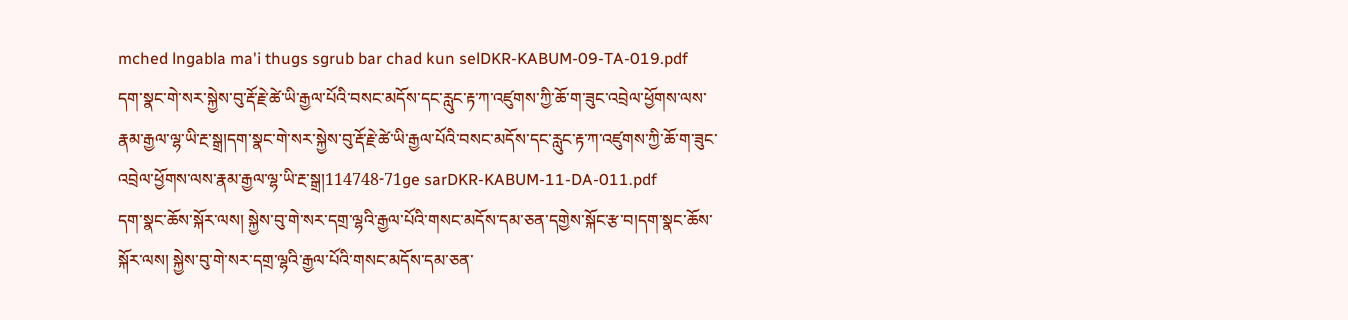mched lngabla ma'i thugs sgrub bar chad kun selDKR-KABUM-09-TA-019.pdf
དག་སྣང་གེ་སར་སྐྱེས་བུ་རྡོ་རྗེ་ཚེ་ཡི་རྒྱལ་པོའི་བསང་མདོས་དང་རླུང་རྟ་ཀ་འཛུགས་ཀྱི་ཆོ་ག་ཟུང་འབྲེལ་ཕྱོགས་ལས་རྣམ་རྒྱལ་ལྷ་ཡི་རྔ་སྒྲ།དག་སྣང་གེ་སར་སྐྱེས་བུ་རྡོ་རྗེ་ཚེ་ཡི་རྒྱལ་པོའི་བསང་མདོས་དང་རླུང་རྟ་ཀ་འཛུགས་ཀྱི་ཆོ་ག་ཟུང་འབྲེལ་ཕྱོགས་ལས་རྣམ་རྒྱལ་ལྷ་ཡི་རྔ་སྒྲ།114748-71ge sarDKR-KABUM-11-DA-011.pdf
དག་སྣང་ཆོས་སྐོར་ལས། སྐྱེས་བུ་གེ་སར་དགྲ་ལྷའི་རྒྱལ་པོའི་གསང་མདོས་དམ་ཅན་དགྱེས་སྐོང་རྩ་བ།དག་སྣང་ཆོས་སྐོར་ལས། སྐྱེས་བུ་གེ་སར་དགྲ་ལྷའི་རྒྱལ་པོའི་གསང་མདོས་དམ་ཅན་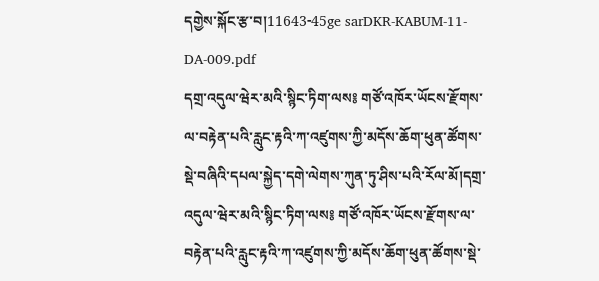དགྱེས་སྐོང་རྩ་བ།11643-45ge sarDKR-KABUM-11-DA-009.pdf
དགྲ་འདུལ་ཝེར་མའི་སྙིང་ཏིག་ལས༔ གཙོ་འཁོར་ཡོངས་རྫོགས་ལ་བརྟེན་པའི་རླུང་རྟའི་ཀ་འཛུགས་ཀྱི་མདོས་ཆོག་ཕུན་ཚོགས་སྡེ་བཞིའི་དཔལ་སྐྱེད་དགེ་ལེགས་ཀུན་ཏུ་ཤིས་པའི་རོལ་མོ།དགྲ་འདུལ་ཝེར་མའི་སྙིང་ཏིག་ལས༔ གཙོ་འཁོར་ཡོངས་རྫོགས་ལ་བརྟེན་པའི་རླུང་རྟའི་ཀ་འཛུགས་ཀྱི་མདོས་ཆོག་ཕུན་ཚོགས་སྡེ་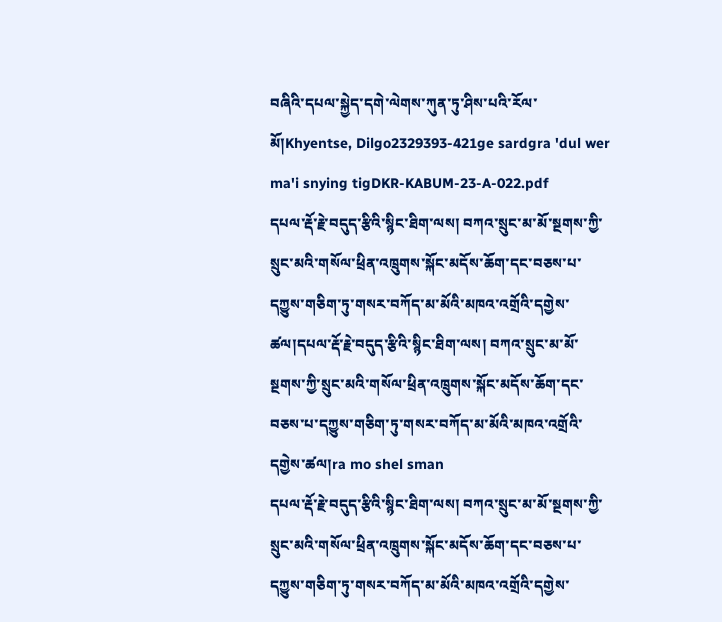བཞིའི་དཔལ་སྐྱེད་དགེ་ལེགས་ཀུན་ཏུ་ཤིས་པའི་རོལ་མོ།Khyentse, Dilgo2329393-421ge sardgra 'dul wer ma'i snying tigDKR-KABUM-23-A-022.pdf
དཔལ་རྡོ་རྗེ་བདུད་རྩིའི་སྙིང་ཐིག་ལས། བཀའ་སྲུང་མ་མོ་སྔགས་ཀྱི་སྲུང་མའི་གསོལ་ཕྲིན་འཁྲུགས་སྐོང་མདོས་ཆོག་དང་བཅས་པ་དཀྱུས་གཅིག་ཏུ་གསར་བཀོད་མ་མོའི་མཁའ་འགྲོའི་དགྱེས་ཚལ།དཔལ་རྡོ་རྗེ་བདུད་རྩིའི་སྙིང་ཐིག་ལས། བཀའ་སྲུང་མ་མོ་སྔགས་ཀྱི་སྲུང་མའི་གསོལ་ཕྲིན་འཁྲུགས་སྐོང་མདོས་ཆོག་དང་བཅས་པ་དཀྱུས་གཅིག་ཏུ་གསར་བཀོད་མ་མོའི་མཁའ་འགྲོའི་དགྱེས་ཚལ།ra mo shel sman
དཔལ་རྡོ་རྗེ་བདུད་རྩིའི་སྙིང་ཐིག་ལས། བཀའ་སྲུང་མ་མོ་སྔགས་ཀྱི་སྲུང་མའི་གསོལ་ཕྲིན་འཁྲུགས་སྐོང་མདོས་ཆོག་དང་བཅས་པ་དཀྱུས་གཅིག་ཏུ་གསར་བཀོད་མ་མོའི་མཁའ་འགྲོའི་དགྱེས་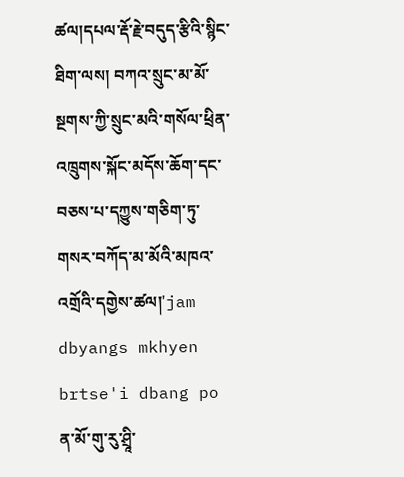ཚལ།དཔལ་རྡོ་རྗེ་བདུད་རྩིའི་སྙིང་ཐིག་ལས། བཀའ་སྲུང་མ་མོ་སྔགས་ཀྱི་སྲུང་མའི་གསོལ་ཕྲིན་འཁྲུགས་སྐོང་མདོས་ཆོག་དང་བཅས་པ་དཀྱུས་གཅིག་ཏུ་གསར་བཀོད་མ་མོའི་མཁའ་འགྲོའི་དགྱེས་ཚལ།'jam dbyangs mkhyen brtse'i dbang po
ན་མོ་གུ་རུ་ཤྲཱི་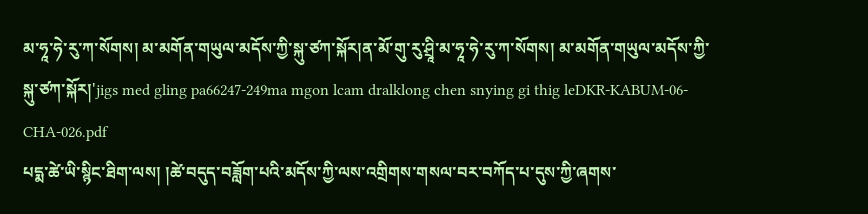མ་ཧཱ་ཧེ་རུ་ཀ་སོགས། མ་མགོན་གཡུལ་མདོས་ཀྱི་སྐུ་ཙཀ་སྐོར།ན་མོ་གུ་རུ་ཤྲཱི་མ་ཧཱ་ཧེ་རུ་ཀ་སོགས། མ་མགོན་གཡུལ་མདོས་ཀྱི་སྐུ་ཙཀ་སྐོར།'jigs med gling pa66247-249ma mgon lcam dralklong chen snying gi thig leDKR-KABUM-06-CHA-026.pdf
པདྨ་ཚེ་ཡི་སྙིང་ཐིག་ལས། །ཚེ་བདུད་བཟློག་པའི་མདོས་ཀྱི་ལས་འགྲིགས་གསལ་བར་བཀོད་པ་དུས་ཀྱི་ཞགས་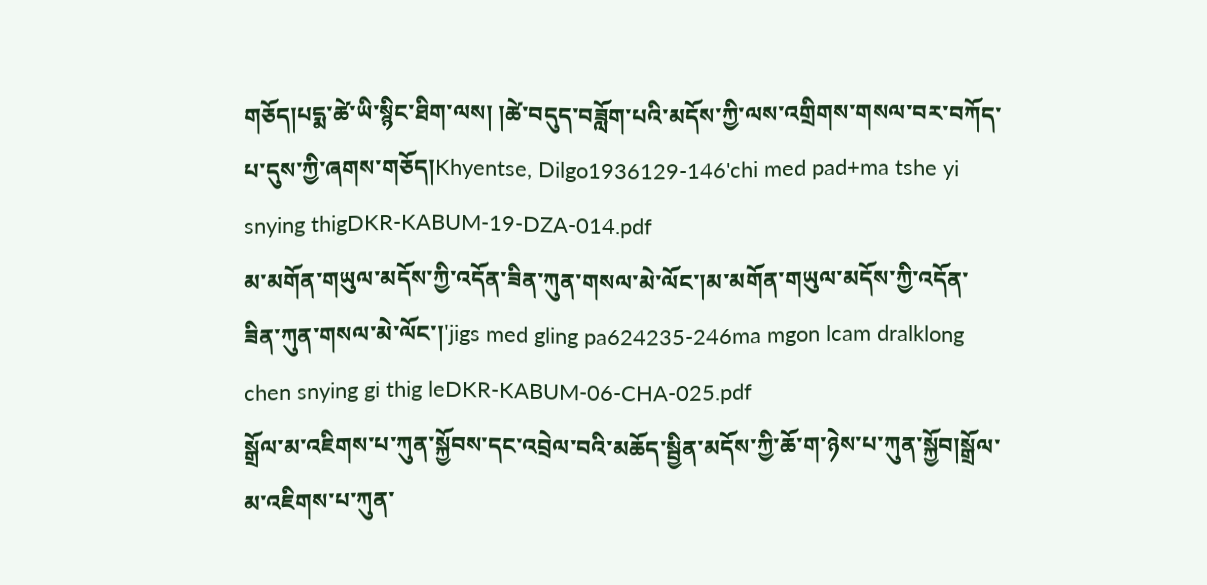གཅོད།པདྨ་ཚེ་ཡི་སྙིང་ཐིག་ལས། །ཚེ་བདུད་བཟློག་པའི་མདོས་ཀྱི་ལས་འགྲིགས་གསལ་བར་བཀོད་པ་དུས་ཀྱི་ཞགས་གཅོད།Khyentse, Dilgo1936129-146'chi med pad+ma tshe yi snying thigDKR-KABUM-19-DZA-014.pdf
མ་མགོན་གཡུལ་མདོས་ཀྱི་འདོན་ཟིན་ཀུན་གསལ་མེ་ལོང་།མ་མགོན་གཡུལ་མདོས་ཀྱི་འདོན་ཟིན་ཀུན་གསལ་མེ་ལོང་།'jigs med gling pa624235-246ma mgon lcam dralklong chen snying gi thig leDKR-KABUM-06-CHA-025.pdf
སྒྲོལ་མ་འཇིགས་པ་ཀུན་སྐྱོབས་དང་འབྲེལ་བའི་མཆོད་སྦྱིན་མདོས་ཀྱི་ཆོ་ག་ཉེས་པ་ཀུན་སྐྱོབ།སྒྲོལ་མ་འཇིགས་པ་ཀུན་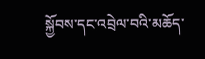སྐྱོབས་དང་འབྲེལ་བའི་མཆོད་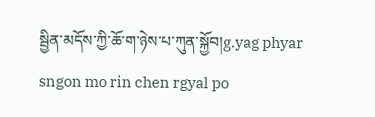སྦྱིན་མདོས་ཀྱི་ཆོ་ག་ཉེས་པ་ཀུན་སྐྱོབ།g.yag phyar sngon mo rin chen rgyal po